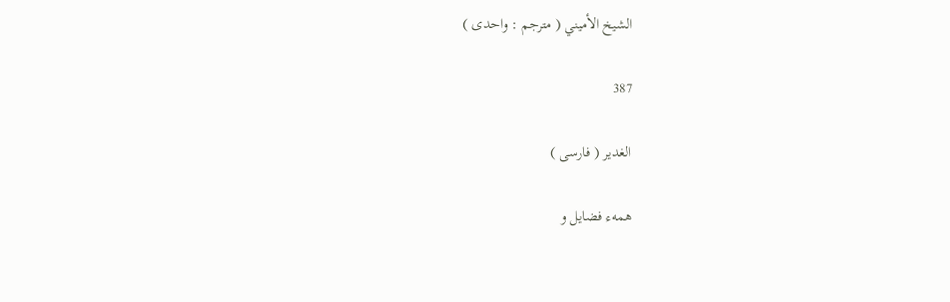الشيخ الأميني ( مترجم : واحدى )

387

الغدير ( فارسى )

همهء فضايل و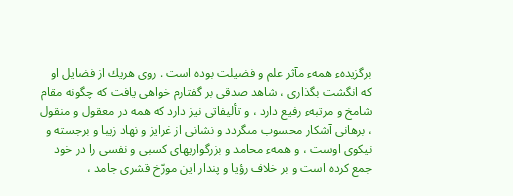برگزيدهء همهء مآثر علم و فضيلت بوده است . روى هريك از فضايل او كه انگشت بگذارى ، شاهد صدقى بر گفتارم خواهى يافت كه چگونه مقام شامخ و مرتبهء رفيع دارد ، و تأليفاتى نيز دارد كه همه در معقول و منقول ، برهانى آشكار محسوب مىگردد و نشانى از غرايز و نهاد زيبا و برجسته و نيكوى اوست ، و همهء محامد و بزرگواريهاى كسبى و نفسى را در خود جمع كرده است و بر خلاف رؤيا و پندار اين مورّخ قشرى جامد ،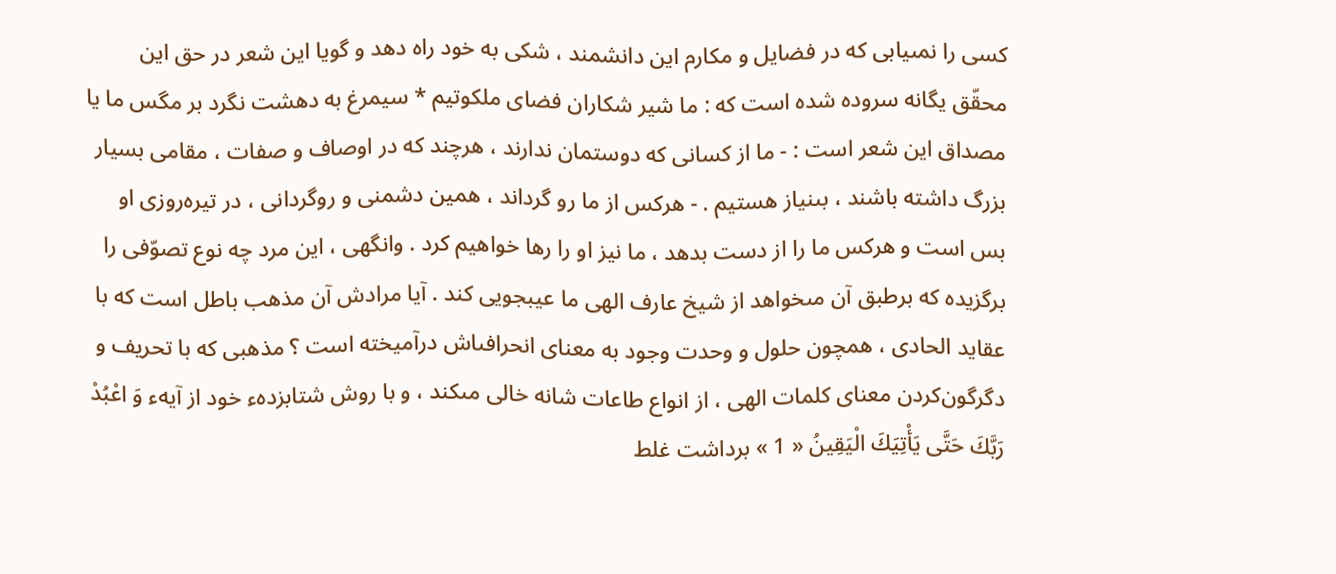كسى را نمىيابى كه در فضايل و مكارم اين دانشمند ، شكى به خود راه دهد و گويا اين شعر در حق اين محقّق يگانه سروده شده است كه : ما شير شكاران فضاى ملكوتيم * سيمرغ به دهشت نگرد بر مگس ما يا مصداق اين شعر است : - ما از كسانى كه دوستمان ندارند ، هرچند كه در اوصاف و صفات ، مقامى بسيار بزرگ داشته باشند ، بىنياز هستيم . - هركس از ما رو گرداند ، همين دشمنى و روگردانى ، در تيره‌روزى او بس است و هركس ما را از دست بدهد ، ما نيز او را رها خواهيم كرد . وانگهى ، اين مرد چه نوع تصوّفى را برگزيده كه برطبق آن مىخواهد از شيخ عارف الهى ما عيبجويى كند . آيا مرادش آن مذهب باطل است كه با عقايد الحادى ، همچون حلول و وحدت وجود به معناى انحرافىاش درآميخته است ؟ مذهبى كه با تحريف و دگرگون‌كردن معناى كلمات الهى ، از انواع طاعات شانه خالى مىكند ، و با روش شتابزدهء خود از آيهء وَ اعْبُدْ رَبَّكَ حَتَّى يَأْتِيَكَ الْيَقِينُ « 1 » برداشت غلط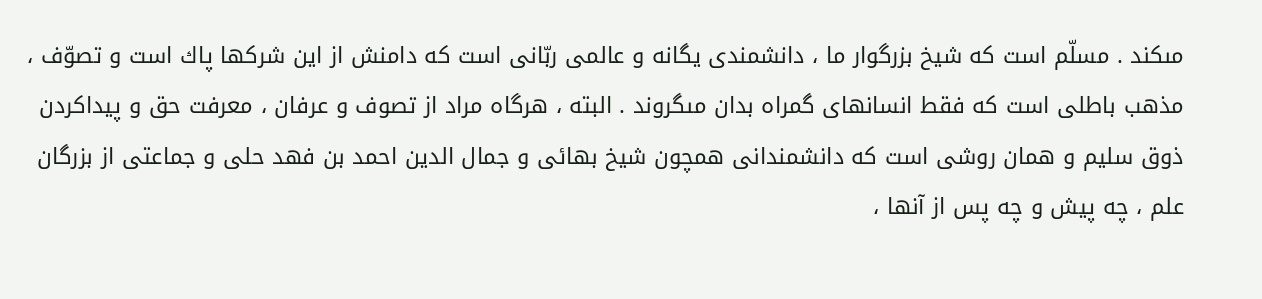مىكند . مسلّم است كه شيخ بزرگوار ما ، دانشمندى يگانه و عالمى ربّانى است كه دامنش از اين شركها پاك است و تصوّف ، مذهب باطلى است كه فقط انسانهاى گمراه بدان مىگروند . البته ، هرگاه مراد از تصوف و عرفان ، معرفت حق و پيداكردن ذوق سليم و همان روشى است كه دانشمندانى همچون شيخ بهائى و جمال الدين احمد بن فهد حلى و جماعتى از بزرگان علم ، چه پيش و چه پس از آنها ،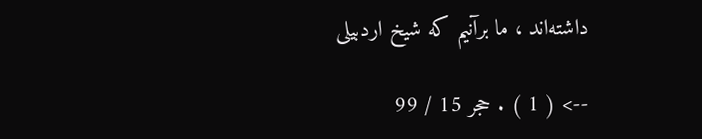داشته‌اند ، ما برآنيم كه شيخ اردبيلى

--> ( 1 ) . حجر 15 / 99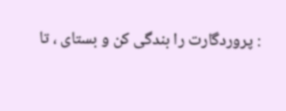: پروردگارت را بندگى كن و بستاى ، تا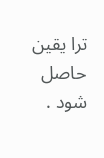ترا يقين حاصل شود .